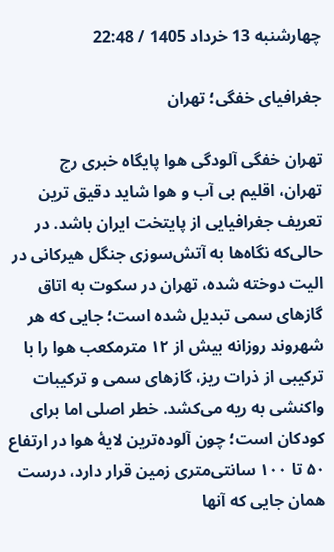چهارشنبه 13 خرداد 1405 / 22:48

جغرافیای خفگی؛ تهران

تهران خفگی آلودگی هوا پایگاه خبری رج
تهران، اقلیم بی آب و هوا شاید دقیق ترین تعریف جغرافیایی از پایتخت ایران باشد. در حالی‌که نگاه‌ها به آتش‌سوزی جنگل هیرکانی در الیت دوخته شده، تهران در سکوت به اتاق گازهای سمی تبدیل شده است؛ جایی که هر شهروند روزانه بیش از ۱۲ مترمکعب هوا را با ترکیبی از ذرات ریز، گازهای سمی و ترکیبات واکنشی به ریه می‌کشد. خطر اصلی اما برای کودکان است؛ چون آلوده‌ترین لایهٔ هوا در ارتفاع ۵۰ تا ۱۰۰ سانتی‌متری زمین قرار دارد، درست همان جایی که آنها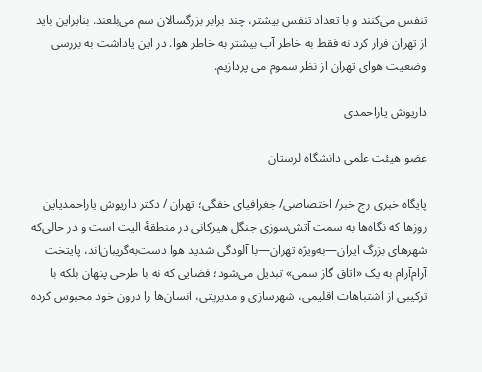تنفس می‌کنند و با تعداد تنفس بیشتر، چند برابر بزرگسالان سم می‌بلعند. بنابراین باید از تهران فرار کرد نه فقط به خاطر آب بیشتر به خاطر هوا. در این یاداشت به بررسی وضعیت هوای تهران از نظر سموم می پردازیم.

داریوش یاراحمدی

عضو هیئت علمی دانشگاه لرستان

پایگاه خبری رج خبر/ اختصاصی/ جغرافیای خفگی؛ تهران / دکتر داریوش یاراحمدیاین روزها که نگاه‌ها به سمت آتش‌سوزی جنگل هیرکانی در منطقهٔ الیت است و در حالی‌که شهرهای بزرگ ایران—به‌ویژه تهران—با آلودگی شدید هوا دست‌به‌گریبان‌اند، پایتخت آرام‌آرام به یک «اتاق گاز سمی» تبدیل می‌شود؛ فضایی که نه با طرحی پنهان بلکه با ترکیبی از اشتباهات اقلیمی، شهرسازی و مدیریتی، انسان‌ها را درون خود محبوس کرده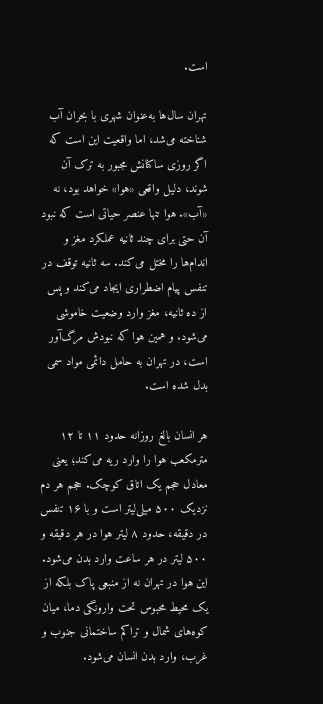است.

تهران سال‌ها به‌عنوان شهری با بحران آب شناخته می‌شد، اما واقعیت این است که اگر روزی ساکنانش مجبور به ترک آن شوند، دلیل واقعی «هوا» خواهد بود، نه «آب». هوا تنها عنصر حیاتی است که نبود آن حتی برای چند ثانیه عملکرد مغز و اندام‌ها را مختل می‌کند. سه ثانیه توقف در تنفس پیام اضطراری ایجاد می‌کند و پس از ده ثانیه، مغز وارد وضعیت خاموشی می‌شود. و همین هوا که نبودش مرگ‌آور است، در تهران به حامل دائمی مواد سمی بدل شده است.

هر انسان بالغ روزانه حدود ۱۱ تا ۱۲ مترمکعب هوا را وارد ریه می‌کند؛ یعنی معادل حجم یک اتاق کوچک. حجم هر دم نزدیک ۵۰۰ میلی‌لیتر است و با ۱۶ تنفس در دقیقه، حدود ۸ لیتر هوا در هر دقیقه و ۵۰۰ لیتر در هر ساعت وارد بدن می‌شود. این هوا در تهران نه از منبعی پاک بلکه از یک محیط محبوس تحت وارونگی دما، میان کوه‌های شمال و تراکم ساختمانی جنوب و غرب، وارد بدن انسان می‌شود.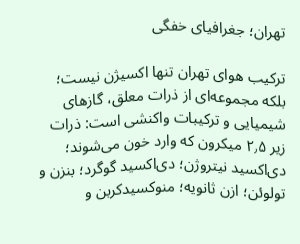تهران؛ جغرافیای خفگی

ترکیب هوای تهران تنها اکسیژن نیست؛ بلکه مجموعه‌ای از ذرات معلق، گازهای شیمیایی و ترکیبات واکنشی است: ذرات زیر ۲٫۵ میکرون که وارد خون می‌شوند؛ دی‌اکسید نیتروژن؛ دی‌اکسید گوگرد؛ بنزن و تولوئن؛ ازن ثانویه؛ منوکسیدکربن و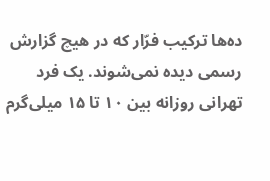ده‌ها ترکیب فرّار که در هیچ گزارش رسمی دیده نمی‌شوند. یک فرد تهرانی روزانه بین ۱۰ تا ۱۵ میلی‌گرم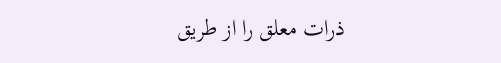ذرات معلق را از طریق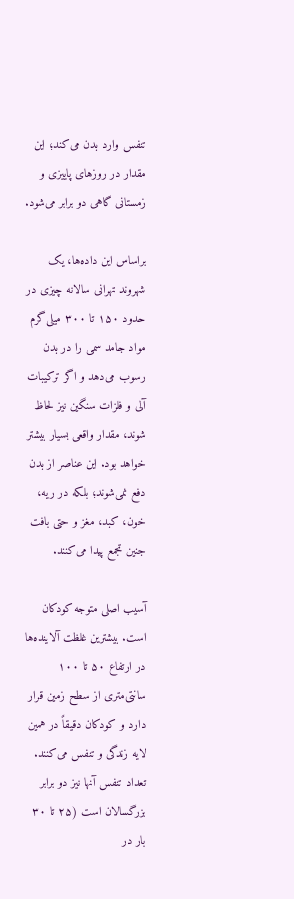تنفس وارد بدن می‌کند؛ این مقدار در روزهای پاییزی و زمستانی گاهی دو برابر می‌شود.

براساس این داده‌ها، یک شهروند تهرانی سالانه چیزی در حدود ۱۵۰ تا ۳۰۰ میلی‌گرم مواد جامد سمی را در بدن رسوب می‌دهد و اگر ترکیبات آلی و فلزات سنگین نیز لحاظ شوند، مقدار واقعی بسیار بیشتر خواهد بود. این عناصر از بدن دفع نمی‌شوند؛ بلکه در ریه، خون، کبد، مغز و حتی بافت جنین تجمع پیدا می‌کنند.

آسیب اصلی متوجه کودکان است. بیشترین غلظت آلاینده‌ها در ارتفاع ۵۰ تا ۱۰۰ سانتی‌متری از سطح زمین قرار دارد و کودکان دقیقاً در همین لایه زندگی و تنفس می‌کنند. تعداد تنفس آنها نیز دو برابر بزرگسالان است (۲۵ تا ۳۰ بار در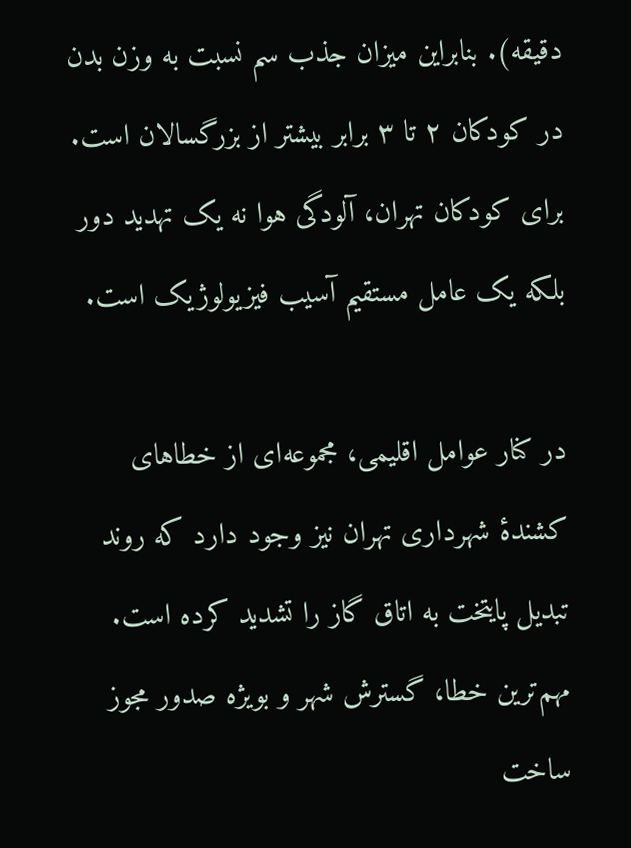دقیقه). بنابراین میزان جذب سم نسبت به وزن بدن در کودکان ۲ تا ۳ برابر بیشتر از بزرگسالان است. برای کودکان تهران، آلودگی هوا نه یک تهدید دور بلکه یک عامل مستقیم آسیب فیزیولوژیک است.

در کنار عوامل اقلیمی، مجموعه‌ای از خطاهای کشندهٔ شهرداری تهران نیز وجود دارد که روند تبدیل پایتخت به اتاق گاز را تشدید کرده است. مهم‌ترین خطا، گسترش شهر و بویژه صدور مجوز ساخت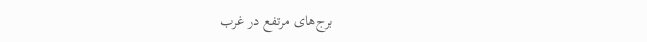برج‌های مرتفع در غرب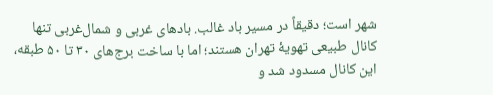شهر است؛ دقیقاً در مسیر باد غالب. بادهای غربی و شمال‌غربی تنها کانال طبیعی تهویهٔ تهران هستند؛ اما با ساخت برج‌های ۳۰ تا ۵۰ طبقه، این کانال مسدود شد و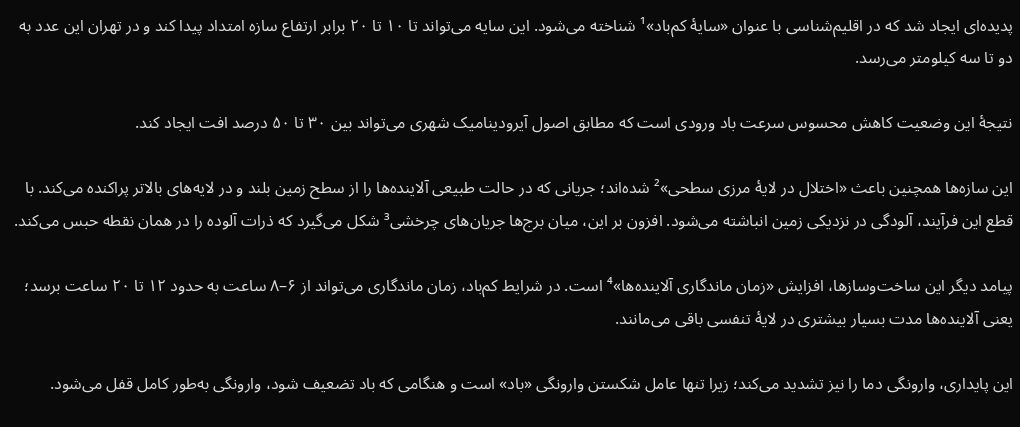پدیده‌ای ایجاد شد که در اقلیم‌شناسی با عنوان «سایهٔ کم‌باد»¹ شناخته می‌شود. این سایه می‌تواند تا ۱۰ تا ۲۰ برابر ارتفاع سازه امتداد پیدا کند و در تهران این عدد به دو تا سه کیلومتر می‌رسد.

نتیجهٔ این وضعیت کاهش محسوس سرعت باد ورودی است که مطابق اصول آیرودینامیک شهری می‌تواند بین ۳۰ تا ۵۰ درصد افت ایجاد کند.

این سازه‌ها همچنین باعث «اختلال در لایهٔ مرزی سطحی»² شده‌اند؛ جریانی که در حالت طبیعی آلاینده‌ها را از سطح زمین بلند و در لایه‌های بالاتر پراکنده می‌کند. با قطع این فرآیند، آلودگی در نزدیکی زمین انباشته می‌شود. افزون بر این، میان برج‌ها جریان‌های چرخشی³ شکل می‌گیرد که ذرات آلوده را در همان نقطه حبس می‌کند.

پیامد دیگر این ساخت‌وسازها، افزایش «زمان ماندگاری آلاینده‌ها»⁴ است. در شرایط کم‌باد، زمان ماندگاری می‌تواند از ۶–۸ ساعت به حدود ۱۲ تا ۲۰ ساعت برسد؛ یعنی آلاینده‌ها مدت بسیار بیشتری در لایهٔ تنفسی باقی می‌مانند.

این پایداری، وارونگی دما را نیز تشدید می‌کند؛ زیرا تنها عامل شکستن وارونگی «باد» است و هنگامی که باد تضعیف شود، وارونگی به‌طور کامل قفل می‌شود.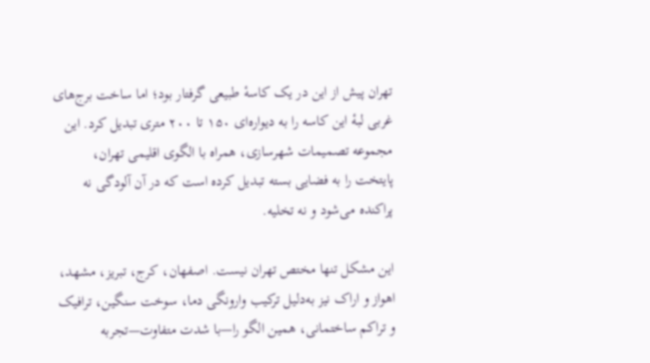تهران پیش از این در یک کاسهٔ طبیعی گرفتار بود؛ اما ساخت برج‌های غربی لبهٔ این کاسه را به دیواره‌ای ۱۵۰ تا ۲۰۰ متری تبدیل کرد. این مجموعه تصمیمات شهرسازی، همراه با الگوی اقلیمی تهران، پایتخت را به فضایی بسته تبدیل کرده است که در آن آلودگی نه پراکنده می‌شود و نه تخلیه.

این مشکل تنها مختص تهران نیست. اصفهان، کرج، تبریز، مشهد، اهواز و اراک نیز به‌دلیل ترکیب وارونگی دما، سوخت سنگین، ترافیک و تراکم ساختمانی، همین الگو را—با شدت متفاوت—تجربه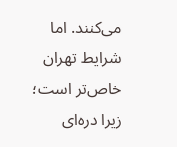می‌کنند. اما شرایط تهران خاص‌تر است؛ زیرا دره‌ای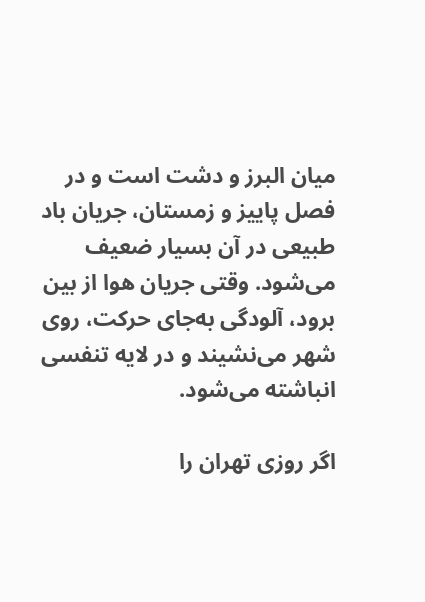میان البرز و دشت است و در فصل پاییز و زمستان، جریان باد طبیعی در آن بسیار ضعیف می‌شود. وقتی جریان هوا از بین برود، آلودگی به‌جای حرکت، روی شهر می‌نشیند و در لایه تنفسی انباشته می‌شود.

اگر روزی تهران را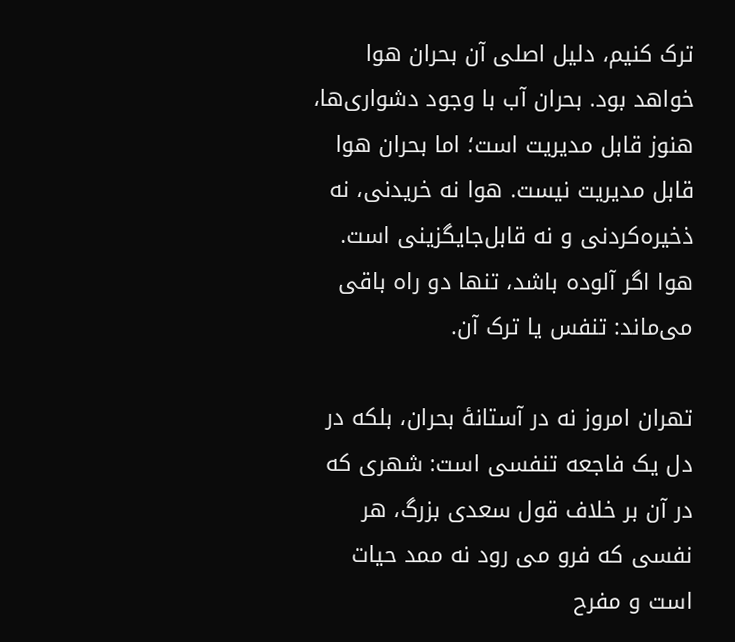ترک کنیم، دلیل اصلی آن بحران هوا خواهد بود. بحران آب با وجود دشواری‌ها، هنوز قابل مدیریت است؛ اما بحران هوا قابل مدیریت نیست. هوا نه خریدنی، نه ذخیره‌کردنی و نه قابل‌جایگزینی است. هوا اگر آلوده باشد، تنها دو راه باقی می‌ماند: تنفس یا ترک آن.

تهران امروز نه در آستانهٔ بحران، بلکه در دل یک فاجعه تنفسی است: شهری که در آن بر خلاف قول سعدی بزرگ، هر نفسی که فرو می رود نه ممد حیات است و مفرح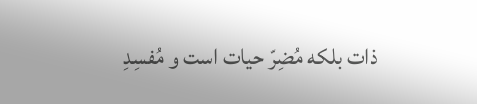ذات بلکه مُضِرّ حیات است و مُفسِدِ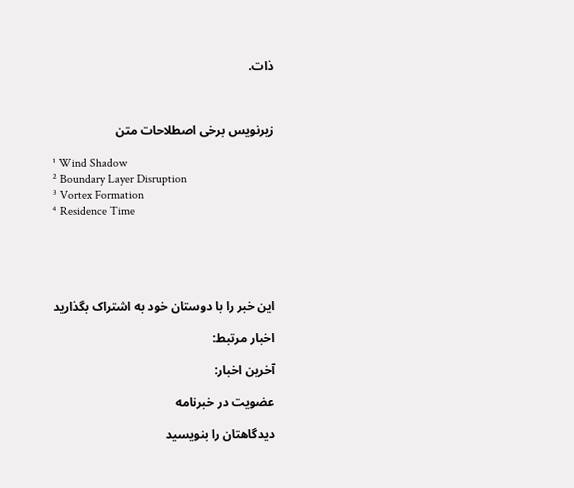ذات.



زیرنویس برخی اصطلاحات متن

¹ Wind Shadow
² Boundary Layer Disruption
³ Vortex Formation
⁴ Residence Time





این خبر را با دوستان خود به اشتراک بگذارید

اخبار مرتبط:

آخرین اخبار:

عضویت در خبرنامه

دیدگاهتان را بنویسید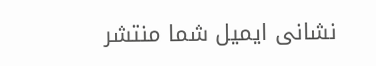نشانی ایمیل شما منتشر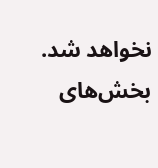نخواهد شد. بخش‌های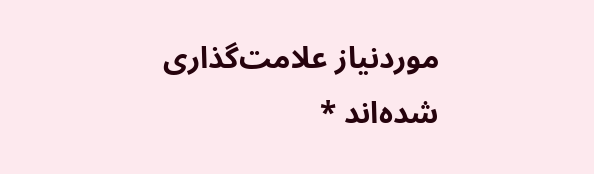موردنیاز علامت‌گذاری شده‌اند *